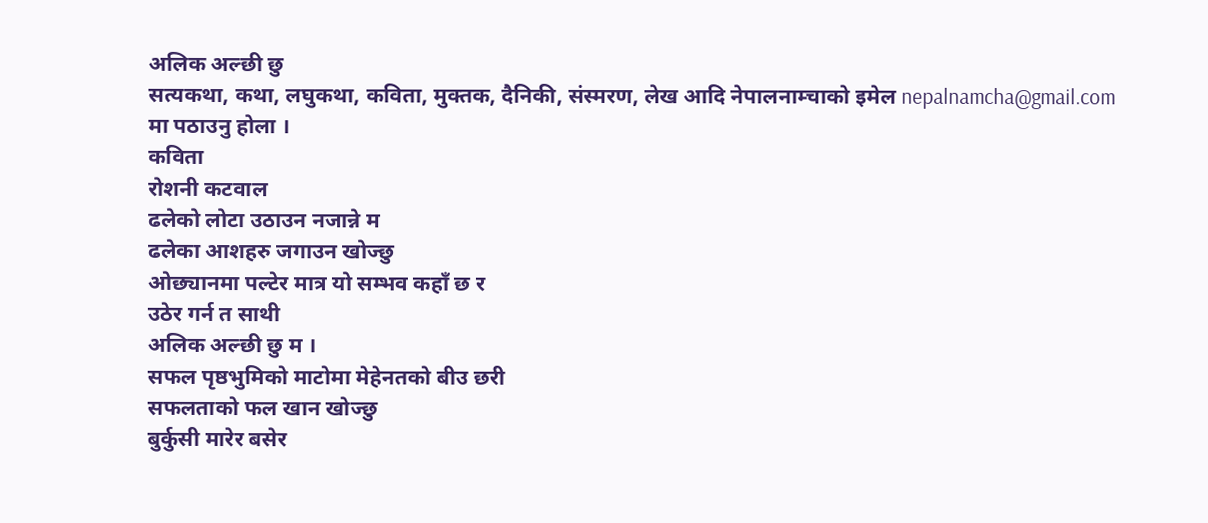अलिक अल्छी छु
सत्यकथा, कथा, लघुकथा, कविता, मुक्तक, दैनिकी, संस्मरण, लेख आदि नेपालनाम्चाको इमेल nepalnamcha@gmail.com मा पठाउनु होला ।
कविता
रोशनी कटवाल
ढलेको लोटा उठाउन नजान्ने म
ढलेका आशहरु जगाउन खोज्छु
ओछ्यानमा पल्टेर मात्र यो सम्भव कहाँ छ र
उठेर गर्न त साथी
अलिक अल्छी छु म ।
सफल पृष्ठभुमिको माटोमा मेहेनतको बीउ छरी
सफलताको फल खान खोज्छु
बुर्कुसी मारेर बसेर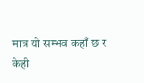मात्र यो सम्भव कहाँ छ र
केही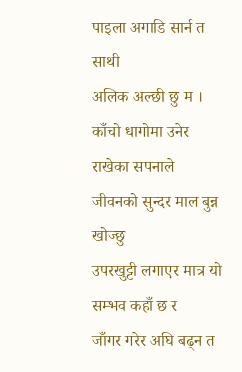पाइला अगाडि सार्न त साथी
अलिक अल्छी छु म ।
काँचो धागोमा उनेर राखेका सपनाले
जीवनको सुन्दर माल बुन्न खोज्छु
उपरखुट्टी लगाएर मात्र यो सम्भव कहाँ छ र
जाँगर गरेर अघि बढ्न त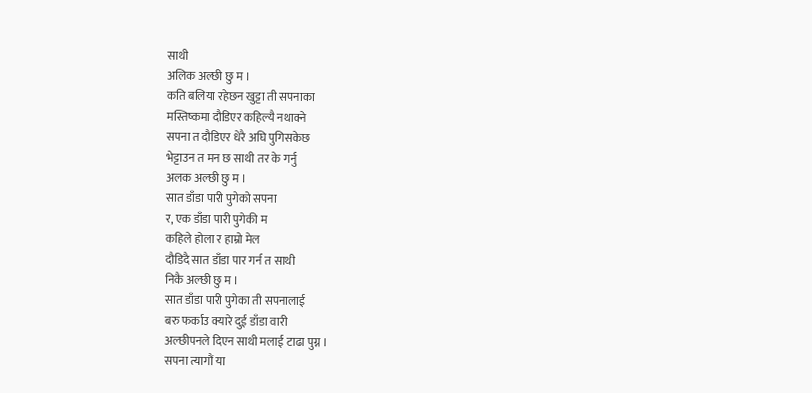साथी
अलिक अल्छी छु म ।
कति बलिया रहेछन खुट्टा ती सपनाका
मस्तिष्कमा दौडिएर कहिल्यै नथाक्ने
सपना त दौडिएर धेरै अघि पुगिसकेछ
भेट्टाउन त मन छ साथी तर के गर्नु
अलक अल्छी छु म ।
सात डाँडा पारी पुगेको सपना
र, एक डाँडा पारी पुगेकी म
कहिले होला र हाम्रो मेल
दौडिदै सात डाँडा पार गर्न त साथी
निकै अल्छी छु म ।
सात डाँडा पारी पुगेका ती सपनालाई
बरु फर्काउ क्यारे दुई डाँडा वारी
अल्छीपनले दिएन साथी मलाई टाढा पुग्न ।
सपना त्यागौं या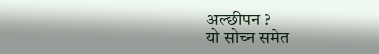अल्छीपन ?
यो सोच्न समेत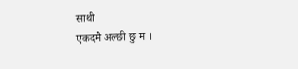साथी
एकदमै अल्छी छु म ।